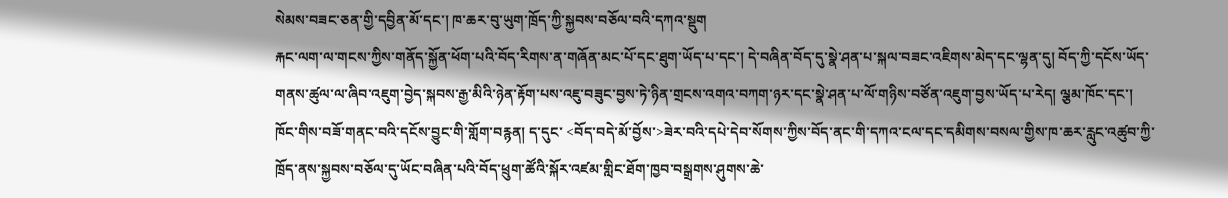སེམས་བཟང་ཅན་གྱི་དབྱིན་མོ་དང་། ཁ་ཆར་བུ་ཡུག་ཁྲོད་ཀྱི་སྐྱབས་བཅོལ་བའི་དཀའ་སྡུག
རྐང་ལག་ལ་གངས་ཀྱིས་གནོད་སྐྱོན་ཕོག་པའི་བོད་རིགས་ན་གཞོན་མང་པོ་དང་ཐུག་ཡོད་པ་དང་། དེ་བཞིན་བོད་དུ་སྣེ་ཤན་པ་སྐལ་བཟང་འཇིགས་མེད་དང་ལྷན་དུ། བོད་ཀྱི་དངོས་ཡོད་གནས་ཚུལ་ལ་ཞིབ་འཇུག་བྱེད་སྐབས་རྒྱ་མིའི་ཉེན་རྟོག་པས་འཇུ་བཟུང་བྱས་ཏེ་ཉིན་གྲངས་འགའ་བཀག་ཉར་དང་སྣེ་ཤན་པ་ལོ་གཉིས་བཙོན་འཇུག་བྱས་ཡོད་པ་རེད། ལྕམ་ཁོང་དང་། ཁོང་གིས་བཟོ་གནང་བའི་དངོས་བྱུང་གི་གློག་བརྙན། ད་དུང་ <བོད་བདེ་མོ་བྱོས་>ཟེར་བའི་དཔེ་དེབ་སོགས་ཀྱིས་བོད་ནང་གི་དཀའ་ངལ་དང་དམིགས་བསལ་གྱིས་ཁ་ཆར་རླུང་འཚུབ་ཀྱི་ཁྲོད་ནས་སྐྱབས་བཅོལ་དུ་ཡོང་བཞིན་པའི་བོད་ཕྲུག་ཚོའི་སྐོར་འཛམ་གླིང་ཐོག་ཁྱབ་བསྒྲགས་ཤུགས་ཆེ་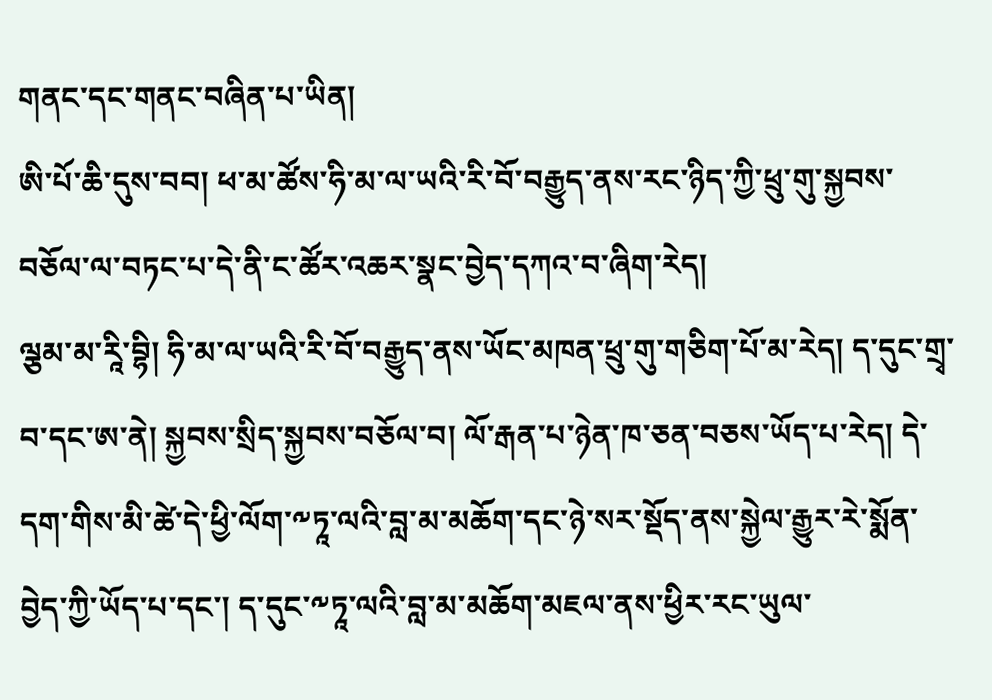གནང་དང་གནང་བཞིན་པ་ཡིན།
ཨི་པོ་ཆི་དུས་བབ། ཕ་མ་ཚོས་ཧི་མ་ལ་ཡའི་རི་བོ་བརྒྱུད་ནས་རང་ཉིད་ཀྱི་ཕྲུ་གུ་སྐྱབས་བཅོལ་ལ་བཏང་པ་དེ་ནི་ང་ཚོར་འཆར་སྣང་བྱེད་དཀའ་བ་ཞིག་རེད།
ལྕམ་མ་རཱི་བྷི། ཧི་མ་ལ་ཡའི་རི་བོ་བརྒྱུད་ནས་ཡོང་མཁན་ཕྲུ་གུ་གཅིག་པོ་མ་རེད། ད་དུང་གྲྭ་བ་དང་ཨ་ནེ། སྐྱབས་སྲིད་སྐྱབས་བཅོལ་བ། ལོ་རྒན་པ་ཉེན་ཁ་ཅན་བཅས་ཡོད་པ་རེད། དེ་དག་གིས་མི་ཚེ་དེ་ཕྱི་ལོག་༸ཏཱ་ལའི་བླ་མ་མཆོག་དང་ཉེ་སར་སྡོད་ནས་སྐྱེལ་རྒྱུར་རེ་སྨོན་བྱེད་ཀྱི་ཡོད་པ་དང་། ད་དུང་༸ཏཱ་ལའི་བླ་མ་མཆོག་མཇལ་ནས་ཕྱིར་རང་ཡུལ་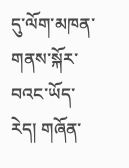དུ་ལོག་མཁན་གནས་སྐོར་བའང་ཡོད་རེད། གཞོན་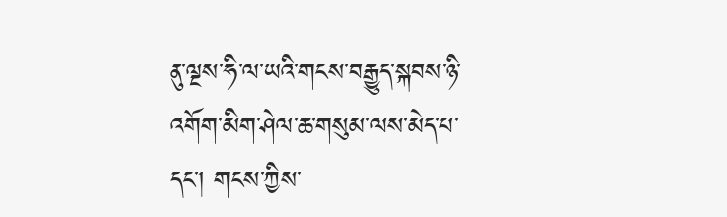ནུ་ལྔས་ཧི་ལ་ཡའི་གངས་བརྒྱུད་སྐབས་ཉི་འགོག་མིག་ཤེལ་ཆ་གསུམ་ལས་མེད་པ་དང་། གངས་ཀྱིས་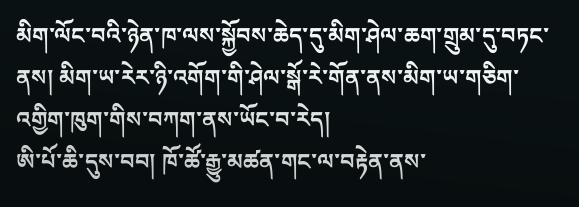མིག་ལོང་བའི་ཉེན་ཁ་ལས་སྐྱོབས་ཆེད་དུ་མིག་ཤེལ་ཆག་གྲུམ་དུ་བཏང་ནས། མིག་ཡ་རེར་ཉི་འགོག་གི་ཤེལ་སྒོ་རེ་གོན་ནས་མིག་ཡ་གཅིག་འགྱིག་ཁུག་གིས་བཀག་ནས་ཡོང་བ་རེད།
ཨི་པོ་ཆི་དུས་བབ། ཁོ་ཚོ་རྒྱུ་མཚན་གང་ལ་བརྟེན་ནས་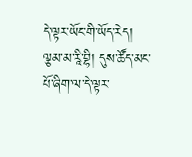དེ་ལྟར་ཡོང་གི་ཡོད་རེད།
ལྕམ་མ་རཱི་བྷི། དུས་ཚོད་མང་པོ་ཞིག་ལ་དེ་ལྟར་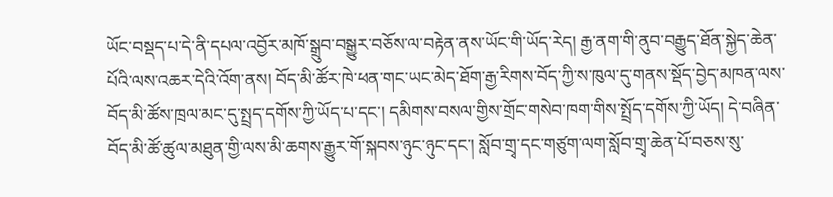ཡོང་བསྡད་པ་དེ་ནི་དཔལ་འབྱོར་མཁོ་སྒྲུབ་བསྒྱུར་བཅོས་ལ་བརྟེན་ནས་ཡོང་གི་ཡོད་རེད། རྒྱ་ནག་གི་ནུབ་བརྒྱུད་ཐོན་སྐྱེད་ཆེན་པོའི་ལས་འཆར་དེའི་འོག་ནས། བོད་མི་ཚོར་ཁེ་ཕན་གང་ཡང་མེད་ཐོག་རྒྱ་རིགས་བོད་ཀྱི་ས་ཁུལ་དུ་གནས་སྡོད་བྱེད་མཁན་ལས་བོད་མི་ཚོས་ཁྲལ་མང་དུ་སྤྲད་དགོས་ཀྱི་ཡོད་པ་དང་། དམིགས་བསལ་གྱིས་གྲོང་གསེབ་ཁག་གིས་སྤྲོད་དགོས་ཀྱི་ཡོད། དེ་བཞིན་བོད་མི་ཚོ་ཚུལ་མཐུན་གྱི་ལས་མི་ཆགས་རྒྱུར་གོ་སྐབས་ཉུང་ཉུང་དང་། སློབ་གྲྭ་དང་གཙུག་ལག་སློབ་གྲྭ་ཆེན་པོ་བཅས་སུ་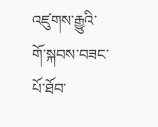འཛུགས་རྒྱུའི་གོ་སྐབས་བཟང་པོ་ཐོབ་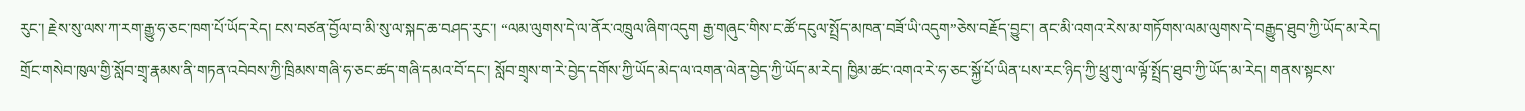རུང་། རྗེས་སུ་ལས་ཀ་རག་རྒྱུ་ཧ་ཅང་ཁག་པོ་ཡོད་རེད། ངས་བཙན་བྱོལ་བ་མི་སུ་ལ་སྐད་ཆ་བཤད་རུང་། “ལམ་ལུགས་དེ་ལ་ནོར་འཁྲུལ་ཞིག་འདུག རྒྱ་གཞུང་གིས་ང་ཚོ་དངུལ་སྤྲོད་མཁན་བཟོ་ཡི་འདུག”ཅེས་བརྗོད་བྱུང་། ནང་མི་འགའ་རེས་མ་གཏོགས་ལམ་ལུགས་དེ་བརྒྱུད་ཐུབ་ཀྱི་ཡོད་མ་རེད། གྲོང་གསེབ་ཁུལ་གྱི་སློབ་གྲྭ་རྣམས་ནི་གཏན་འབེབས་ཀྱི་ཁྲིམས་གཞི་ཧ་ཅང་ཚད་གཞི་དམའ་བོ་དང་། སློབ་གྲྭས་ག་རེ་བྱེད་དགོས་ཀྱི་ཡོད་མེད་ལ་འགན་ལེན་བྱེད་ཀྱི་ཡོད་མ་རེད། ཁྱིམ་ཚང་འགའ་རེ་ཧ་ཅང་སྐྱོ་པོ་ཡིན་པས་རང་ཉིད་ཀྱི་ཕྲུ་གུ་ལ་ལྟོ་སྤྲོད་ཐུབ་ཀྱི་ཡོད་མ་རེད། གནས་སྟངས་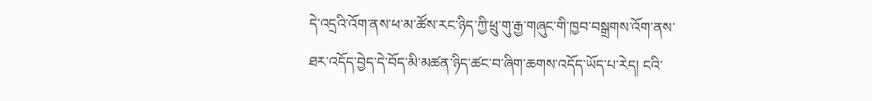དེ་འདྲའི་འོག་ནས་ཕ་མ་ཚོས་རང་ཉིད་ཀྱི་ཕྲུ་གུ་རྒྱ་གཞུང་གི་ཁྱབ་བསྒྲགས་འོག་ནས་ཐར་འདོད་བྱེད་དེ་བོད་མི་མཚན་ཉིད་ཚང་བ་ཞིག་ཆགས་འདོད་ཡོད་པ་རེད། ངའི་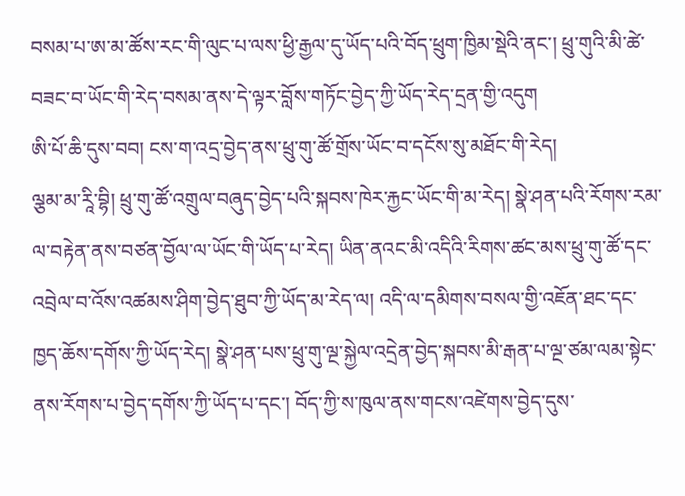བསམ་པ་ཨ་མ་ཚོས་རང་གི་ལུང་པ་ལས་ཕྱི་རྒྱལ་དུ་ཡོད་པའི་བོད་ཕྲུག་ཁྱིམ་སྡེའི་ནང་། ཕྲུ་གུའི་མི་ཚེ་བཟང་བ་ཡོང་གི་རེད་བསམ་ནས་དེ་ལྟར་བློས་གཏོང་བྱེད་ཀྱི་ཡོད་རེད་དྲན་གྱི་འདུག
ཨི་པོ་ཆི་དུས་བབ། ངས་ག་འདྲ་བྱེད་ནས་ཕྲུ་གུ་ཚོ་གྲོས་ཡོང་བ་དངོས་སུ་མཐོང་གི་རེད།
ལྕམ་མ་རཱི་བྷི། ཕྲུ་གུ་ཚོ་འགྲུལ་བཞུད་བྱེད་པའི་སྐབས་ཁེར་རྐྱང་ཡོང་གི་མ་རེད། སྣེ་ཤན་པའི་རོགས་རམ་ལ་བརྟེན་ནས་བཙན་བྱོལ་ལ་ཡོང་གི་ཡོད་པ་རེད། ཡིན་ནའང་མི་འདིའི་རིགས་ཚང་མས་ཕྲུ་གུ་ཚོ་དང་འབྲེལ་བ་འོས་འཚམས་ཤིག་བྱེད་ཐུབ་ཀྱི་ཡོད་མ་རེད་ལ། འདི་ལ་དམིགས་བསལ་གྱི་འཇོན་ཐང་དང་ཁྱད་ཆོས་དགོས་ཀྱི་ཡོད་རེད། སྣེ་ཤན་པས་ཕྲུ་གུ་ལྔ་སྐྱེལ་འདྲེན་བྱེད་སྐབས་མི་རྒན་པ་ལྔ་ཙམ་ལམ་སྟེང་ནས་རོགས་པ་བྱེད་དགོས་ཀྱི་ཡོད་པ་དང་། བོད་ཀྱི་ས་ཁུལ་ནས་གངས་འཛེགས་བྱེད་དུས་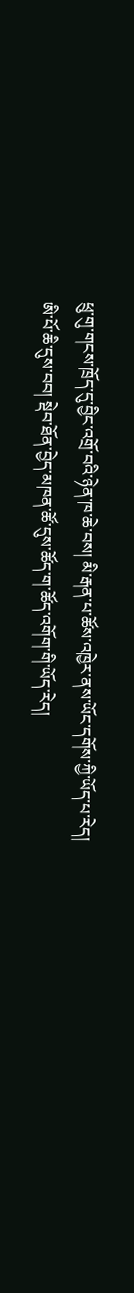ཕྲུ་གུ་གངས་ཁྲོད་དུ་བྱིང་འགྲོ་བའི་ཉེན་ཁ་ཆེ་བས། མི་རྒན་པ་ཚོས་འཁྱེར་ནས་ཡོང་དགོས་ཀྱི་ཡོད་པ་རེད།
ཨི་པོ་ཆི་དུས་བབ། སྡེབ་ཐོན་བྱེད་མཁན་ཚོ་དུས་ཚོད་ག་ཚོད་འགོག་གི་ཡོད་རེད།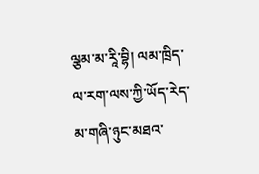ལྕམ་མ་རཱི་བྷི། ལམ་ཁྲིད་ལ་རག་ལས་ཀྱི་ཡོད་རེད་མ་གཞི་ཉུང་མཐའ་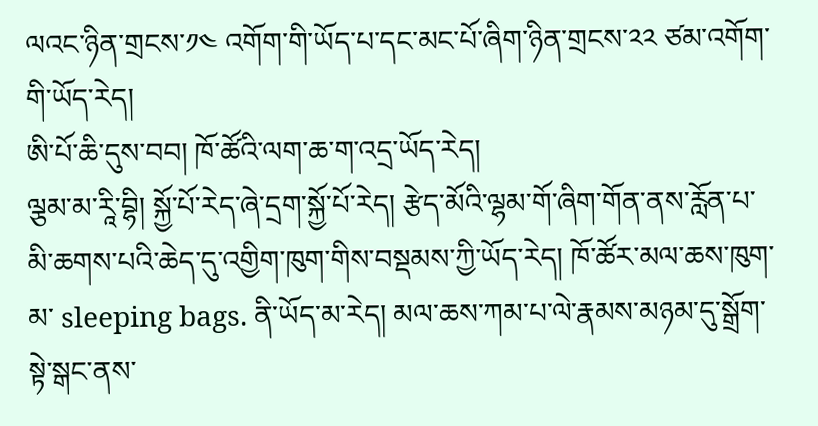ལའང་ཉིན་གྲངས་༡༤ འགོག་གི་ཡོད་པ་དང་མང་པོ་ཞིག་ཉིན་གྲངས་༢༢ ཙམ་འགོག་གི་ཡོད་རེད།
ཨི་པོ་ཆི་དུས་བབ། ཁོ་ཚོའི་ལག་ཆ་ག་འདྲ་ཡོད་རེད།
ལྕམ་མ་རཱི་བྷི། སྐྱོ་པོ་རེད་ཞེ་དྲག་སྐྱོ་པོ་རེད། རྩེད་མོའི་ལྷམ་གོ་ཞིག་གོན་ནས་རློན་པ་མི་ཆགས་པའི་ཆེད་དུ་འགྱིག་ཁུག་གིས་བསྡམས་ཀྱི་ཡོད་རེད། ཁོ་ཚོར་མལ་ཆས་ཁུག་མ་ sleeping bags. ནི་ཡོད་མ་རེད། མལ་ཆས་ཀམ་པ་ལེ་རྣམས་མཉམ་དུ་སྒྲོག་སྟེ་སྒང་ནས་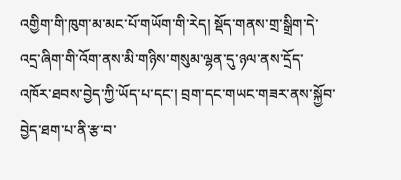འགྱིག་གི་ཁུག་མ་མང་པོ་གཡོག་གི་རེད། སྡོད་གནས་གྲ་སྒྲིག་དེ་འདྲ་ཞིག་གི་འོག་ནས་མི་གཉིས་གསུམ་ལྷན་དུ་ཉལ་ནས་དྲོད་འཁོར་ཐབས་བྱེད་ཀྱི་ཡོད་པ་དང་། བྲག་དང་གཡང་གཟར་ནས་སྐྱོབ་བྱེད་ཐག་པ་ནི་རྩ་བ་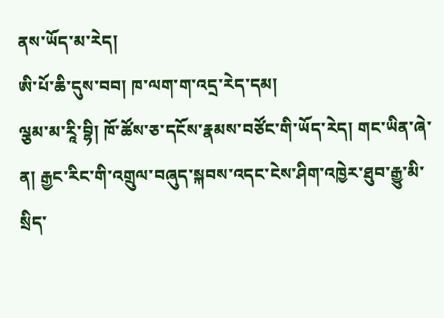ནས་ཡོད་མ་རེད།
ཨི་པོ་ཆི་དུས་བབ། ཁ་ལག་ག་འདྲ་རེད་དམ།
ལྕམ་མ་རཱི་བྷི། ཁོ་ཚོས་ཅ་དངོས་རྣམས་བཙོང་གི་ཡོད་རེད། གང་ཡིན་ཞེ་ན། རྒྱང་རིང་གི་འགྲུལ་བཞུད་སྐབས་འདང་ངེས་ཤིག་འཁྱེར་ཐུབ་རྒྱུ་མི་སྲིད་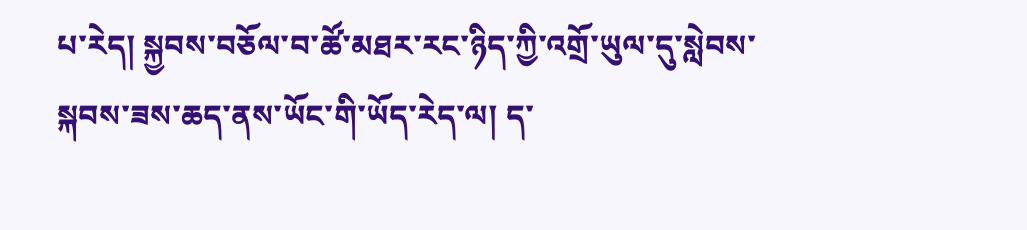པ་རེད། སྐྱབས་བཅོལ་བ་ཚོ་མཐར་རང་ཉིད་ཀྱི་འགྲོ་ཡུལ་དུ་སླེབས་སྐབས་ཟས་ཆད་ནས་ཡོང་གི་ཡོད་རེད་ལ། ད་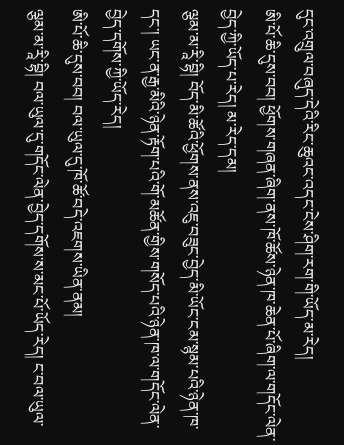དུང་འགྲུལ་བཞུད་དེའི་རིང་ཆུའང་འདང་ངེས་ཤིག་རག་གི་ཡོད་མ་རེད།
ཨི་པོ་ཆི་དུས་བབ། ཕྱོགས་གཞན་ཞིག་ནས་ཁོ་ཚོས་ཉེན་ཁ་ཆེན་པོ་ཞིག་ལ་གདོང་ལེན་བྱེད་ཀྱི་ཡོད་པ་རེད། མ་རེད་དམ།
ལྕམ་མ་རཱི་བྷི། བོད་མི་ཚོའི་ཕྱོགས་ནས་འཇུ་བཟུང་བྱེད་མི་ཡོང་ངམ་སྙམ་པའི་ཉེན་ཁ་དང་། ཡང་ན་རྒྱ་མིའི་ཉེན་རྟོག་པའི་གོ་མཚོན་གྱིས་གསོད་པའི་ཉེན་ཁ་ལ་གདོང་ལེན་བྱེད་དགོས་ཀྱི་ཡོད་རེད།
ཨི་པོ་ཆི་དུས་བབ། བལ་ཡུལ་དུ་ཁོ་ཚོ་བདེ་འཇགས་ཡིན་ནམ།
ལྕམ་མ་རཱི་བྷི། བལ་ཡུལ་དུ་གདོང་ལེན་བྱེད་དགོས་ས་མང་པོ་ཡོད་རེད། ང་བལ་ཡུལ་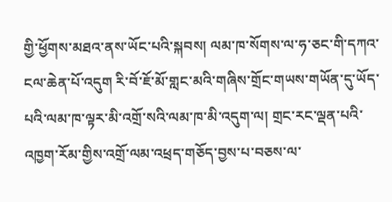གྱི་ཕྱོགས་མཐའ་ནས་ཡོང་པའི་སྐབས། ལམ་ཁ་སོགས་ལ་ཧ་ཅང་གི་དཀའ་ངལ་ཆེན་པོ་འདུག རི་བོ་ཇོ་མོ་གླང་མའི་གཞིས་གྲོང་གཡས་གཡོན་དུ་ཡོད་པའི་ལམ་ཁ་ལྟར་མི་འགྲོ་སའི་ལམ་ཁ་མི་འདུག་ལ། གྲང་རང་ལྡན་པའི་འཁྱག་རོམ་གྱིས་འགྲོ་ལམ་འཕྲད་གཅོད་བྱས་པ་བཅས་ལ་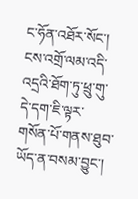ང་ཧོན་འཐོར་སོང་། ངས་འགྲོ་ལམ་འདི་འདྲའི་ཐོག་ཏུ་ཕྲུ་གུ་དེ་དག་ཇི་ལྟར་གསོན་པོ་གནས་ཐུབ་ཡོད་ན་བསམ་བྱུང་།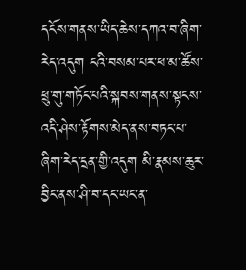དངོས་གནས་ཡིད་ཆེས་དཀའ་བ་ཞིག་རེད་འདུག ངའི་བསམ་པར་ཕ་མ་ཚོས་ཕྲུ་གུ་གཏོང་པའི་སྐབས་གནས་སྟངས་འདི་ཤེས་རྟོགས་མེད་ནས་བཏང་པ་ཞིག་རེད་དྲན་གྱི་འདུག མི་རྣམས་ཆུར་བྱིང་ནས་ཤི་བ་དང་ཡང་ན་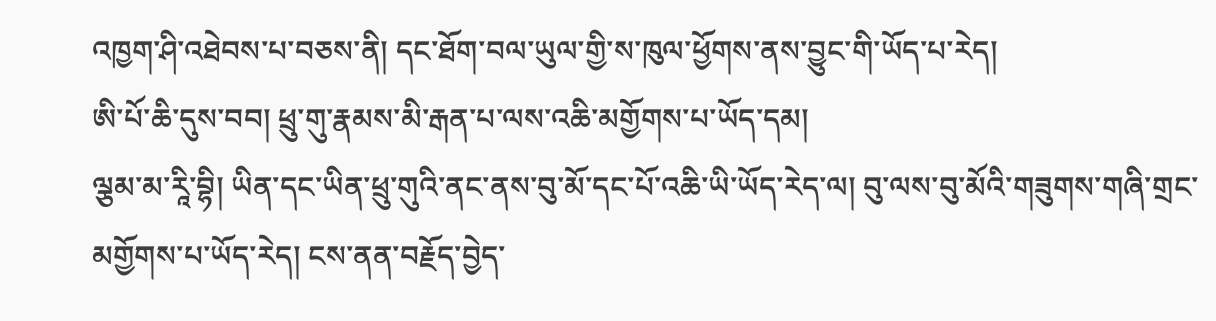འཁྱག་ཤི་འཐེབས་པ་བཅས་ནི། དང་ཐོག་བལ་ཡུལ་གྱི་ས་ཁུལ་ཕྱོགས་ནས་བྱུང་གི་ཡོད་པ་རེད།
ཨི་པོ་ཆི་དུས་བབ། ཕྲུ་གུ་རྣམས་མི་རྒན་པ་ལས་འཆི་མགྱོགས་པ་ཡོད་དམ།
ལྕམ་མ་རཱི་བྷི། ཡིན་དང་ཡིན་ཕྲུ་གུའི་ནང་ནས་བུ་མོ་དང་པོ་འཆི་ཡི་ཡོད་རེད་ལ། བུ་ལས་བུ་མོའི་གཟུགས་གཞི་གྲང་མགྱོགས་པ་ཡོད་རེད། ངས་ནན་བརྗོད་བྱེད་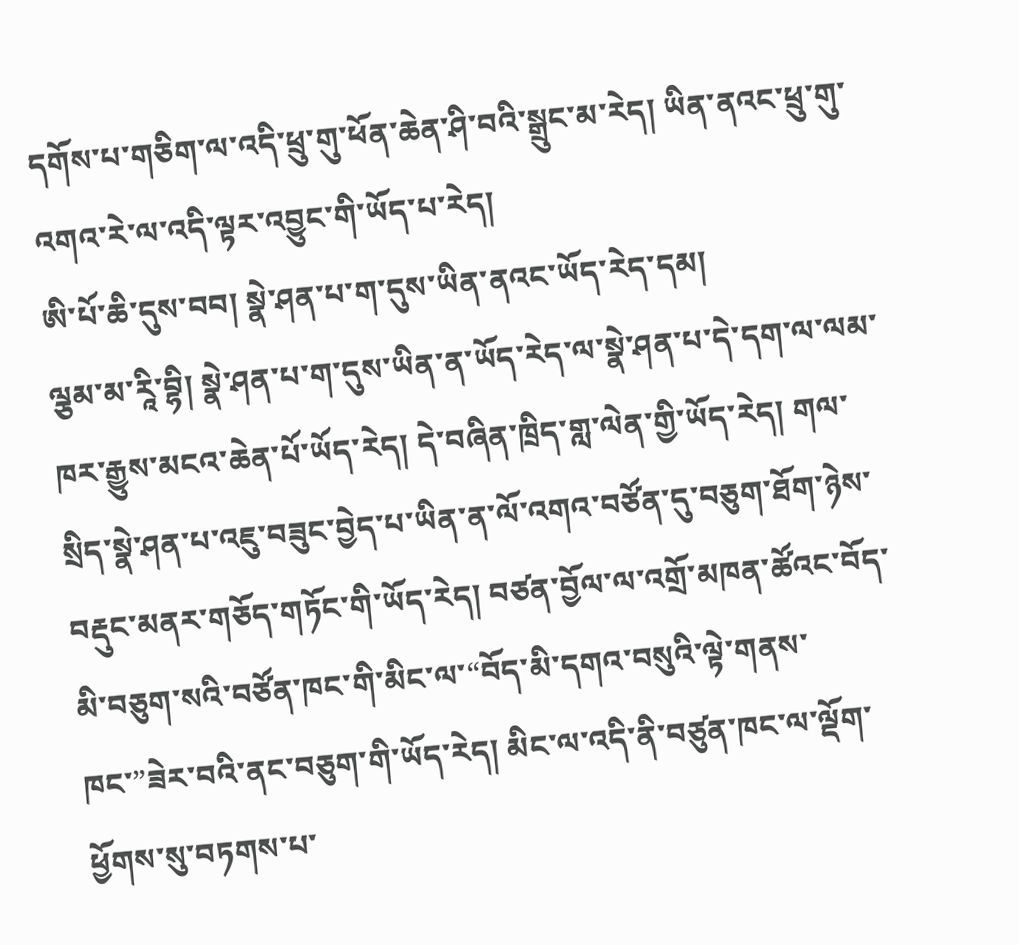དགོས་པ་གཅིག་ལ་འདི་ཕྲུ་གུ་ཕོན་ཆེན་ཤི་བའི་སྒྲུང་མ་རེད། ཡིན་ནའང་ཕྲུ་གུ་འགའ་རེ་ལ་འདི་ལྟར་འབྱུང་གི་ཡོད་པ་རེད།
ཨི་པོ་ཆི་དུས་བབ། སྣེ་ཤན་པ་ག་དུས་ཡིན་ནའང་ཡོད་རེད་དམ།
ལྕམ་མ་རཱི་བྷི། སྣེ་ཤན་པ་ག་དུས་ཡིན་ན་ཡོད་རེད་ལ་སྣེ་ཤན་པ་དེ་དག་ལ་ལམ་ཁར་རྒྱུས་མངའ་ཆེན་པོ་ཡོད་རེད། དེ་བཞིན་ཁྲིད་གླ་ལེན་གྱི་ཡོད་རེད། གལ་སྲིད་སྣེ་ཤན་པ་འཇུ་བཟུང་བྱེད་པ་ཡིན་ན་ལོ་འགའ་བཙོན་དུ་བཅུག་ཐོག་ཉེས་བརྡུང་མནར་གཅོད་གཏོང་གི་ཡོད་རེད། བཙན་བྱོལ་ལ་འགྲོ་མཁན་ཚོའང་བོད་མི་བཅུག་སའི་བཙོན་ཁང་གི་མིང་ལ་“བོད་མི་དགའ་བསུའི་ལྟེ་གནས་ཁང་”ཟེར་བའི་ནང་བཅུག་གི་ཡོད་རེད། མིང་ལ་འདི་ནི་བཙུན་ཁང་ལ་ལྡོག་ཕྱོགས་སུ་བཏགས་པ་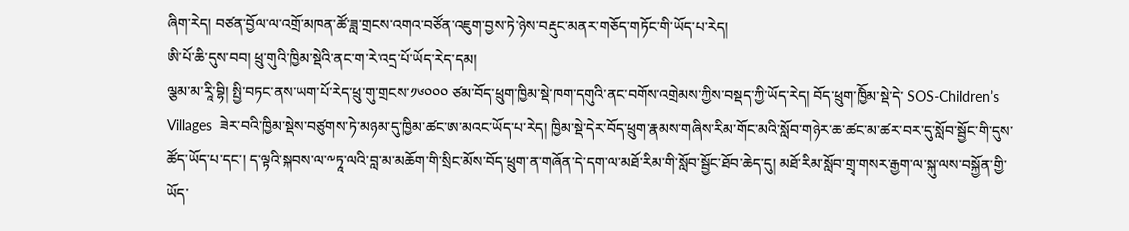ཞིག་རེད། བཙན་བྱོལ་ལ་འགྲོ་མཁན་ཚོ་ཟླ་གྲངས་འགའ་བཙོན་འཇུག་བྱས་ཏེ་ཉེས་བརྡུང་མནར་གཅོད་གཏོང་གི་ཡོད་པ་རེད།
ཨི་པོ་ཆི་དུས་བབ། ཕྲུ་གུའི་ཁྱིམ་སྡེའི་ནང་ག་རེ་འདྲ་པོ་ཡོད་རེད་དམ།
ལྕམ་མ་རཱི་བྷི། སྤྱི་བཏང་ནས་ཡག་པོ་རེད་ཕྲུ་གུ་གྲངས་༡༦༠༠༠ ཙམ་བོད་ཕྲུག་ཁྱིམ་སྡེ་ཁག་དགུའི་ནང་བགོས་འགྲེམས་ཀྱིས་བསྡད་ཀྱི་ཡོད་རེད། བོད་ཕྲུག་ཁྱིོམ་སྡེ་དེ་ SOS-Children’s Villages  ཟེར་བའི་ཁྱིམ་སྡེས་བཙུགས་ཏེ་མཉམ་དུ་ཁྱིམ་ཚང་ཨ་མའང་ཡོད་པ་རེད། ཁྱིམ་སྡེ་དེར་བོད་ཕྲུག་རྣམས་གཞིས་རིམ་གོང་མའི་སློབ་གཉེར་ཆ་ཚང་མ་ཚར་བར་དུ་སློབ་སྦྱོང་གི་དུས་ཚོད་ཡོད་པ་དང་། ད་ལྟའི་སྐབས་ལ་༸ཏཱ་ལའི་བླ་མ་མཆོག་གི་སྲིང་མོས་བོད་ཕྲུག་ན་གཞོན་དེ་དག་ལ་མཐོ་རིམ་གི་སློབ་སྦྱོང་ཐོབ་ཆེད་དུ། མཐོ་རིམ་སློབ་གྲྭ་གསར་རྒྱག་ལ་སྐུ་ལས་བསྐྱོན་གྱི་ཡོད་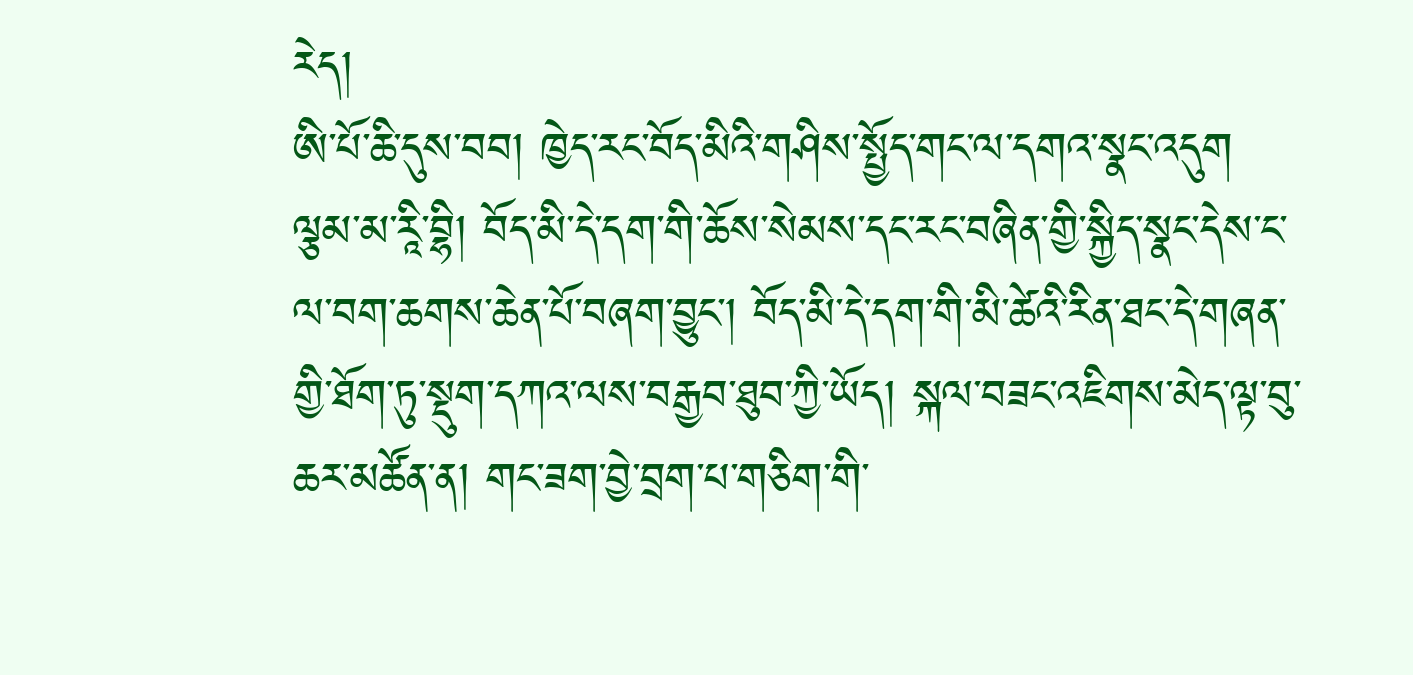རེད།
ཨི་པོ་ཆི་དུས་བབ། ཁྱེད་རང་བོད་མིའི་གཤིས་སྤྱོད་གང་ལ་དགའ་སྣང་འདུག
ལྕམ་མ་རཱི་བྷི། བོད་མི་དེ་དག་གི་ཆོས་སེམས་དང་རང་བཞིན་གྱི་སྐྱིད་སྣང་དེས་ང་ལ་བག་ཆགས་ཆེན་པོ་བཞག་བྱུང་། བོད་མི་དེ་དག་གི་མི་ཚེའི་རིན་ཐང་དེ་གཞན་གྱི་ཐོག་ཏུ་སྡུག་དཀའ་ལས་བརྒྱབ་ཐུབ་ཀྱི་ཡོད། སྐལ་བཟང་འཇིགས་མེད་ལྟ་བུ་ཆར་མཚོན་ན། གང་ཟག་བྱེ་བྲག་པ་གཅིག་གི་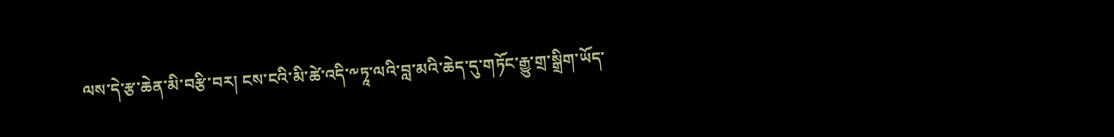ལས་དེ་རྩ་ཆེན་མི་བརྩི་བར། ངས་ངའི་མི་ཚེ་འདི་༸ཏཱ་ལའི་བླ་མའི་ཆེད་དུ་གཏོང་རྒྱུ་གྲ་སྒྲིག་ཡོད་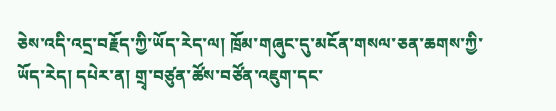ཅེས་འདི་འདྲ་བརྗོད་ཀྱི་ཡོད་རེད་ལ། ཁྲོམ་གཞུང་དུ་མངོན་གསལ་ཅན་ཆགས་ཀྱི་ཡོད་རེད། དཔེར་ན། གྲྭ་བཙུན་ཚོས་བཙོན་འཇུག་དང་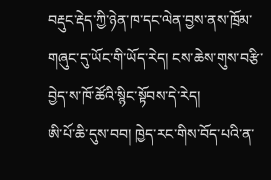བརྡུང་རྡེད་ཀྱི་ཉེན་ཁ་དང་ལེན་བྱས་ནས་ཁྲོམ་གཞུང་དུ་ཡོང་གི་ཡོད་རེད། ངས་ཆེས་གུས་བརྩི་བྱེད་ས་ཁོ་ཚོའི་སྙིང་སྟོབས་དེ་རེད།
ཨི་པོ་ཆི་དུས་བབ། ཁྱེད་རང་གིས་བོད་པའི་ན་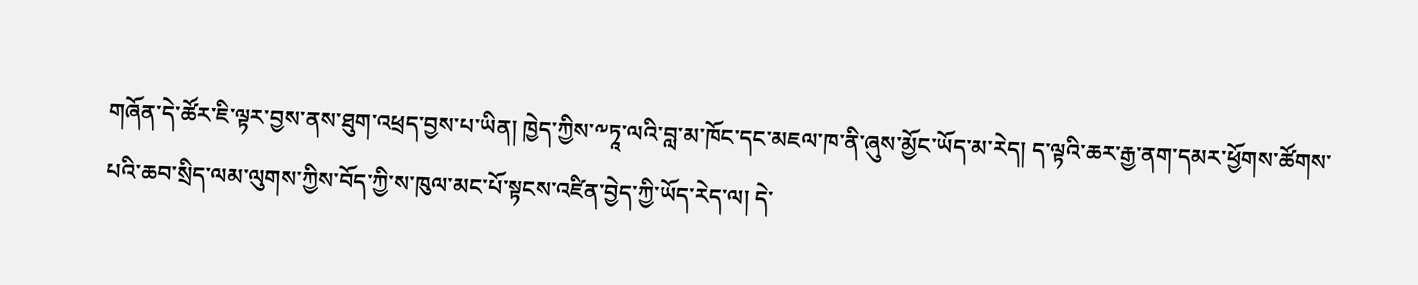གཞོན་དེ་ཚོར་ཇི་ལྟར་བྱས་ནས་ཐུག་འཕྲད་བྱས་པ་ཡིན། ཁྱེད་ཀྱིས་༸ཏཱ་ལའི་བླ་མ་ཁོང་དང་མཇལ་ཁ་ནི་ཞུས་མྱོང་ཡོད་མ་རེད། ད་ལྟའི་ཆར་རྒྱ་ནག་དམར་ཕྱོགས་ཚོགས་པའི་ཆབ་སྲིད་ལམ་ལུགས་ཀྱིས་བོད་ཀྱི་ས་ཁུལ་མང་པོ་སྟངས་འཛིན་བྱེད་ཀྱི་ཡོད་རེད་ལ། དེ་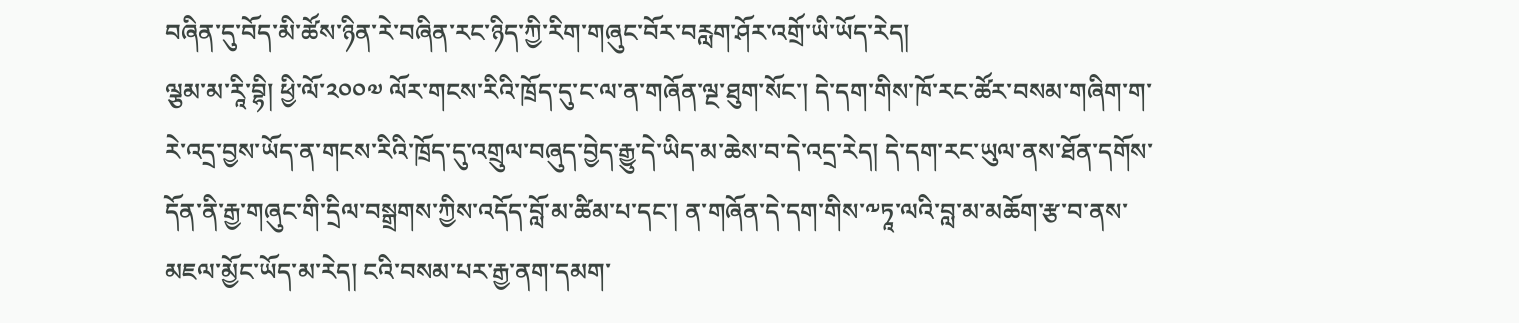བཞིན་དུ་བོད་མི་ཚོས་ཉིན་རེ་བཞིན་རང་ཉིད་ཀྱི་རིག་གཞུང་བོར་བརླག་ཤོར་འགྲོ་ཡི་ཡོད་རེད།
ལྕམ་མ་རཱི་བྷི། ཕྱི་ལོ་༢༠༠༧ ལོར་གངས་རིའི་ཁྲོད་དུ་ང་ལ་ན་གཞོན་ལྔ་ཐུག་སོང་། དེ་དག་གིས་ཁོ་རང་ཚོར་བསམ་གཞིག་ག་རེ་འདྲ་བྱས་ཡོད་ན་གངས་རིའི་ཁྲོད་དུ་འགྲུལ་བཞུད་བྱེད་རྒྱུ་དེ་ཡིད་མ་ཆེས་བ་དེ་འདྲ་རེད། དེ་དག་རང་ཡུལ་ནས་ཐོན་དགོས་དོན་ནི་རྒྱ་གཞུང་གི་དྲིལ་བསྒྲགས་ཀྱིས་འདོད་བློ་མ་ཚིམ་པ་དང་། ན་གཞོན་དེ་དག་གིས་༸ཏཱ་ལའི་བླ་མ་མཆོག་རྩ་བ་ནས་མཇལ་མྱོང་ཡོད་མ་རེད། ངའི་བསམ་པར་རྒྱ་ནག་དམག་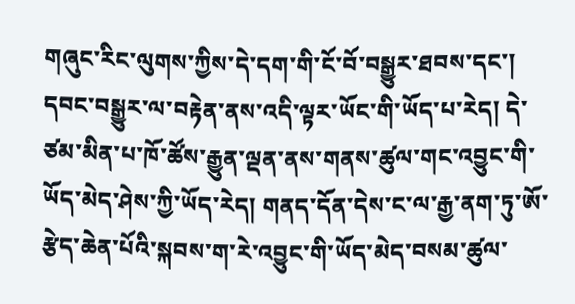གཞུང་རིང་ལུགས་ཀྱིས་དེ་དག་གི་ངོ་བོ་བསྒྱུར་ཐབས་དང་། དབང་བསྒྱུར་ལ་བརྟེན་ནས་འདི་ལྟར་ཡོང་གི་ཡོད་པ་རེད། དེ་ཙམ་མིན་པ་ཁོ་ཚོས་རྒྱུན་ལྡན་ནས་གནས་ཚུལ་གང་འབྱུང་གི་ཡོད་མེད་ཤེས་ཀྱི་ཡོད་རེད། གནད་དོན་དེས་ང་ལ་རྒྱ་ནག་ཏུ་ཨོ་རྩེད་ཆེན་པོའི་སྐབས་ག་རེ་འབྱུང་གི་ཡོད་མེད་བསམ་ཚུལ་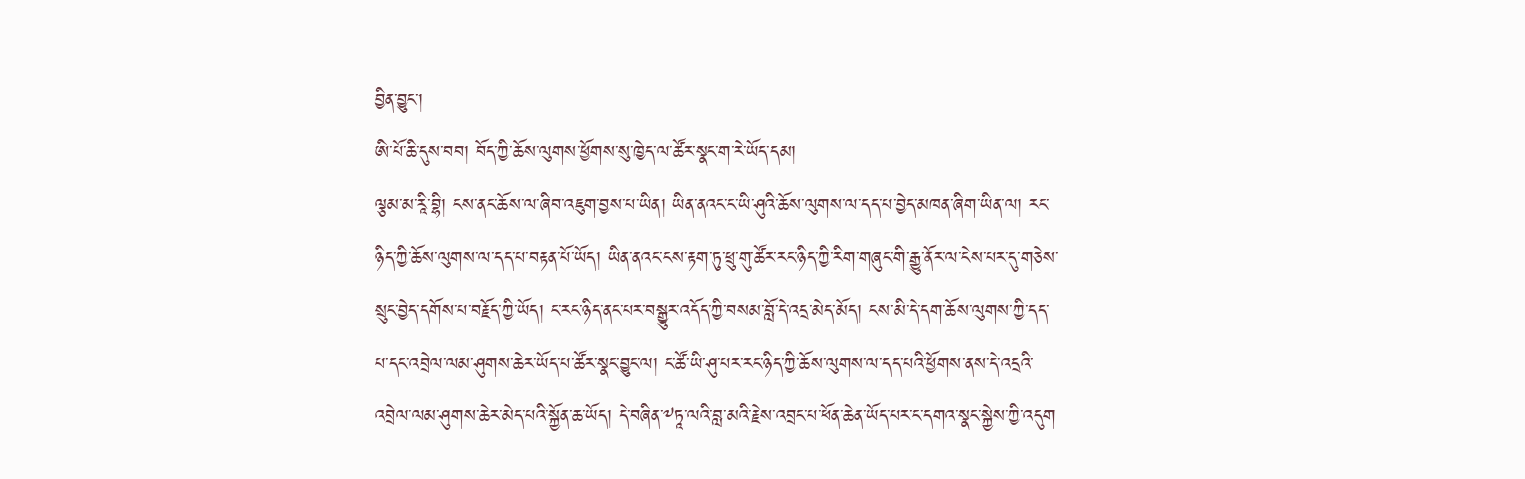བྱིན་བྱུང་།
ཨི་པོ་ཆི་དུས་བབ། བོད་ཀྱི་ཆོས་ལུགས་ཕྱོགས་སུ་ཁྱེད་ལ་ཚོར་སྣང་ག་རེ་ཡོད་དམ།
ལྕམ་མ་རཱི་བྷི། ངས་ནང་ཆོས་ལ་ཞིབ་འཇུག་བྱས་པ་ཡིན། ཡིན་ནའང་ང་ཡི་ཤུའི་ཆོས་ལུགས་ལ་དད་པ་བྱེད་མཁན་ཞིག་ཡིན་ལ། རང་ཉིད་ཀྱི་ཆོས་ལུགས་ལ་དད་པ་བརྟན་པོ་ཡོད། ཡིན་ནའང་ངས་རྟག་ཏུ་ཕྲུ་གུ་ཚོར་རང་ཉིད་ཀྱི་རིག་གཞུང་གི་རྒྱུ་ནོར་ལ་ངེས་པར་དུ་གཅེས་སྲུང་བྱེད་དགོས་པ་བརྗོད་ཀྱི་ཡོད། ང་རང་ཉིད་ནང་པར་བསྒྱུར་འདོད་ཀྱི་བསམ་བློ་དེ་འདྲ་མེད་མོད། ངས་མི་དེ་དག་ཆོས་ལུགས་ཀྱི་དད་པ་དང་འབྲེལ་ལམ་ཤུགས་ཆེར་ཡོད་པ་ཚོར་སྣང་བྱུང་ལ། ང་ཚོ་ཡི་ཤུ་པར་རང་ཉིད་ཀྱི་ཆོས་ལུགས་ལ་དད་པའི་ཕྱོགས་ནས་དེ་འདྲའི་འབྲེལ་ལམ་ཤུགས་ཆེར་མེད་པའི་སྐྱོན་ཆ་ཡོད། དེ་བཞིན་༸ཏཱ་ལའི་བླ་མའི་རྗེས་འབྲང་པ་ཕོན་ཆེན་ཡོད་པར་ང་དགའ་སྣང་སྐྱེས་ཀྱི་འདུག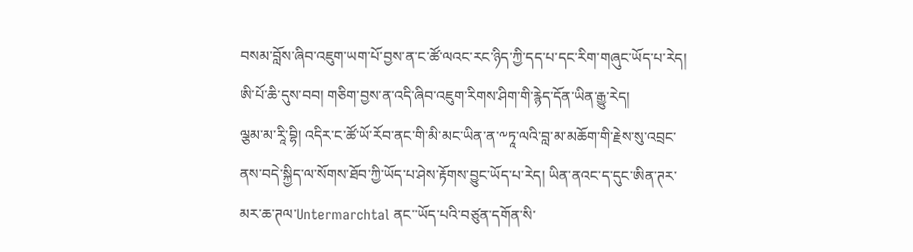བསམ་བློས་ཞིབ་འཇུག་ཡག་པོ་བྱས་ན་ང་ཚོ་ལའང་རང་ཉིད་ཀྱི་དད་པ་དང་རིག་གཞུང་ཡོད་པ་རེད།
ཨི་པོ་ཆི་དུས་བབ། གཅིག་བྱས་ན་འདི་ཞིབ་འཇུག་རིགས་ཤིག་གི་རྙེད་དོན་ཡིན་རྒྱུ་རེད།
ལྕམ་མ་རཱི་བྷི། འདིར་ང་ཚོ་ཡོ་རོབ་ནང་གི་མི་མང་ཡིན་ན་༸ཏཱ་ལའི་བླ་མ་མཆོག་གི་རྗེས་སུ་འབྲང་ནས་བདེ་སྐྱིད་ལ་སོགས་ཐོབ་ཀྱི་ཡོད་པ་ཤེས་རྟོགས་བྱུང་ཡོད་པ་རེད། ཡིན་ནའང་ད་དུང་ཨིན་ཊར་མར་ཆ་ཊལ་Untermarchtal ནང་་ཡོད་པའི་བཙུན་དགོན་སི་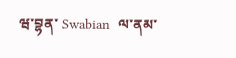ཝ་བྷན་ Swabian  ལ་ནམ་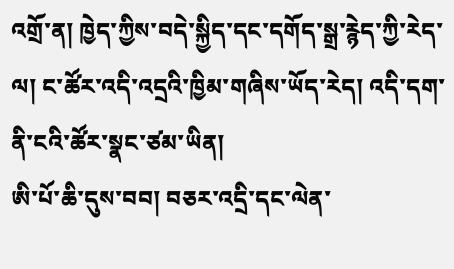འགྲོ་ན། ཁྱེད་ཀྱིས་བདེ་སྐྱིད་དང་དགོད་སྒྲ་རྙེད་ཀྱི་རེད་ལ། ང་ཚོར་འདི་འདྲའི་ཁྱིམ་གཞིས་ཡོད་རེད། འདི་དག་ནི་ངའི་ཚོར་སྣང་ཙམ་ཡིན།
ཨི་པོ་ཆི་དུས་བབ། བཅར་འདྲི་དང་ལེན་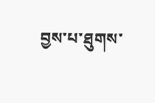བྱས་པ་ཐུགས་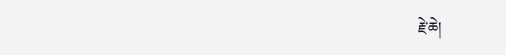རྗེ་ཆེ།